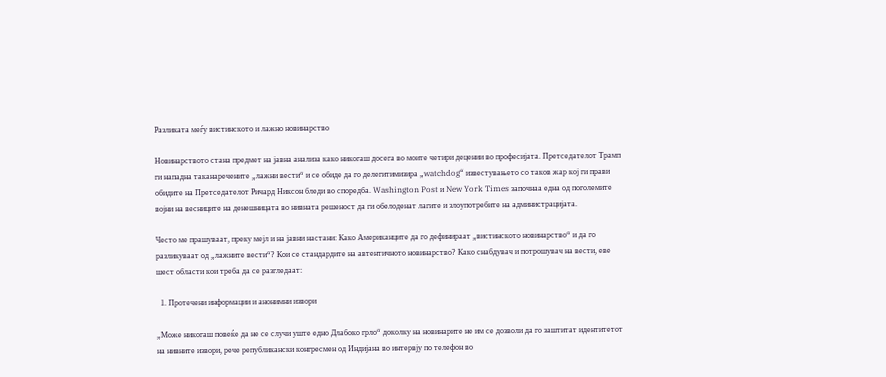Разликата меѓу вистинското и лажно новинарство

Новинарството стана предмет на јавна анализа како никогаш досега во моите четири децении во професијата. Претседателот Трамп ги нападна таканаречените „лажни вести“ и се обиде да го делегитимизира „watchdog“ известувањето со таков жар кој ги прави обидите на Претседателот Ричард Никсон бледи во споредба. Washington Post и New York Times започнаа една од поголемите војни на весниците на денешницата во нивната решеност да ги обелоденат лагите и злоупотребите на администрацијата.

Често ме прашуваат, преку мејл и на јавни настани: Како Американците да го дефинираат „вистинското новинарство“ и да го разликуваат од „лажните вести“? Кои се стандардите на автентичното новинарство? Како снабдувач и потрошувач на вести, еве шест области кои треба да се разгледаат:

  1. Протечени информации и анонимни извори

„Може никогаш повеќе да не се случи уште едно Длабоко грло“ доколку на новинарите не им се дозволи да го заштитат идентитетот на нивните извори, рече републикански конгресмен од Индијана во интервју по телефон во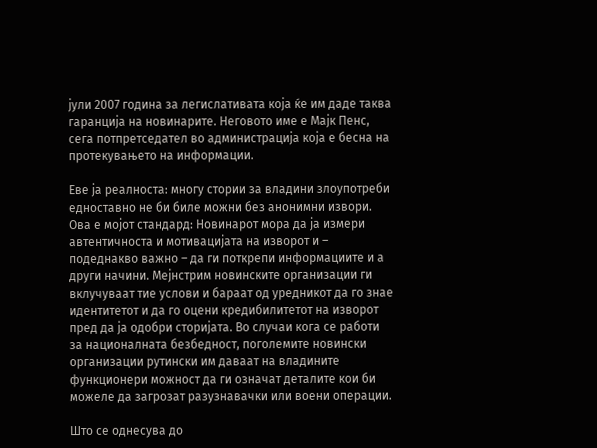јули 2007 година за легислативата која ќе им даде таква гаранција на новинарите. Неговото име е Мајк Пенс, сега потпретседател во администрација која е бесна на протекувањето на информации.

Еве ја реалноста: многу стории за владини злоупотреби едноставно не би биле можни без анонимни извори. Ова е мојот стандард: Новинарот мора да ја измери автентичноста и мотивацијата на изворот и – подеднакво важно – да ги поткрепи информациите и а други начини. Мејнстрим новинските организации ги вклучуваат тие услови и бараат од уредникот да го знае идентитетот и да го оцени кредибилитетот на изворот пред да ја одобри сторијата. Во случаи кога се работи за националната безбедност, поголемите новински организации рутински им даваат на владините функционери можност да ги означат деталите кои би можеле да загрозат разузнавачки или воени операции.

Што се однесува до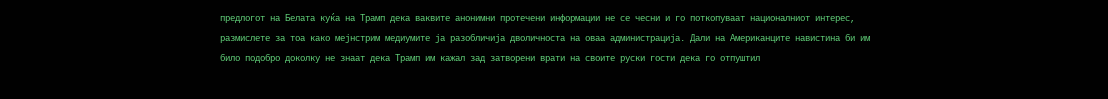предлогот на Белата куќа на Трамп дека ваквите анонимни протечени информации не се чесни и го поткопуваат националниот интерес, размислете за тоа како мејнстрим медиумите ја разобличија дволичноста на оваа администрација. Дали на Американците навистина би им било подобро доколку не знаат дека Трамп им кажал зад затворени врати на своите руски гости дека го отпуштил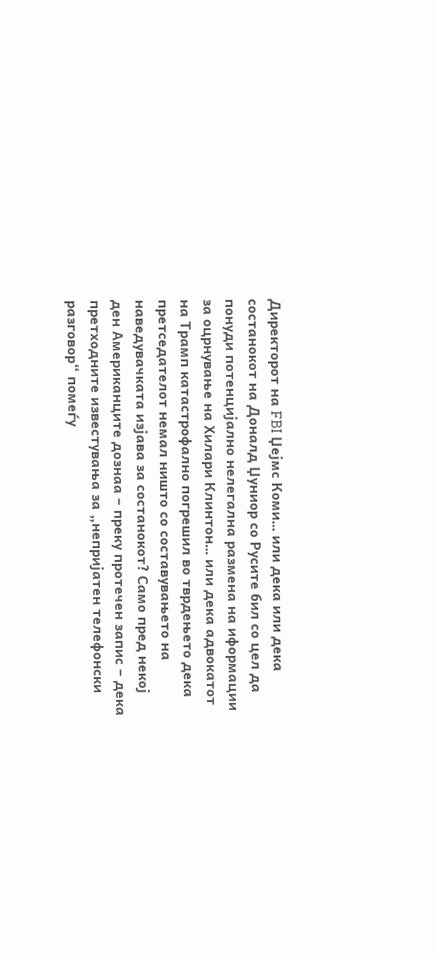Директорот на FBI Џејмс Коми… или дека или дека состанокот на Доналд Џуниор со Русите бил со цел да понуди потенцијално нелегална размена на иформации за оцрнување на Хилари Клинтон… или дека адвокатот на Трамп катастрофално погрешил во тврдењето дека претседателот немал ништо со составувањето на наведувачката изјава за состанокот? Само пред некој ден Американците дознаа – преку протечен запис – дека претходните известувања за „непријатен телефонски разговор“ помеѓу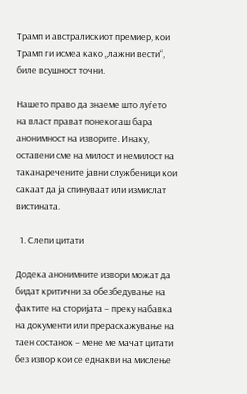Трамп и австралискиот премиер, кои Трамп ги исмеа како „лажни вести“, биле всушност точни.

Нашето право да знаеме што луѓето на власт прават понекогаш бара анонимност на изворите. Инаку, оставени сме на милост и немилост на таканаречените јавни службеници кои сакаат да ја спинуваат или измислат вистината.

  1. Слепи цитати

Додека анонимните извори можат да бидат критични за обезбедување на фактите на сторијата – преку набавка на документи или прераскажување на таен состанок – мене ме мачат цитати без извор кои се еднакви на мислење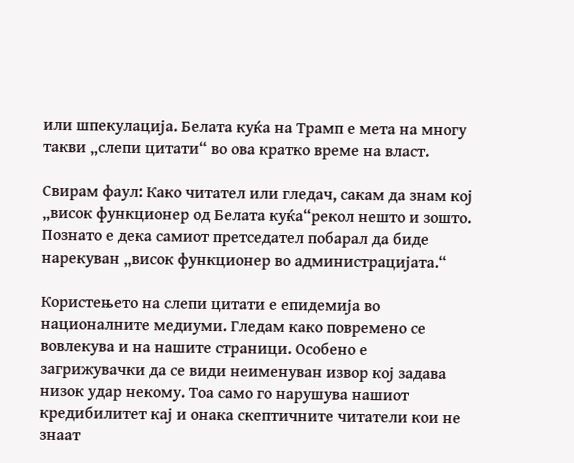или шпекулација. Белата куќа на Трамп е мета на многу такви „слепи цитати“ во ова кратко време на власт.

Свирам фаул: Како читател или гледач, сакам да знам кој „висок функционер од Белата куќа“рекол нешто и зошто. Познато е дека самиот претседател побарал да биде нарекуван „висок функционер во администрацијата.“

Користењето на слепи цитати е епидемија во националните медиуми. Гледам како повремено се вовлекува и на нашите страници. Особено е загрижувачки да се види неименуван извор кој задава низок удар некому. Тоа само го нарушува нашиот кредибилитет кај и онака скептичните читатели кои не знаат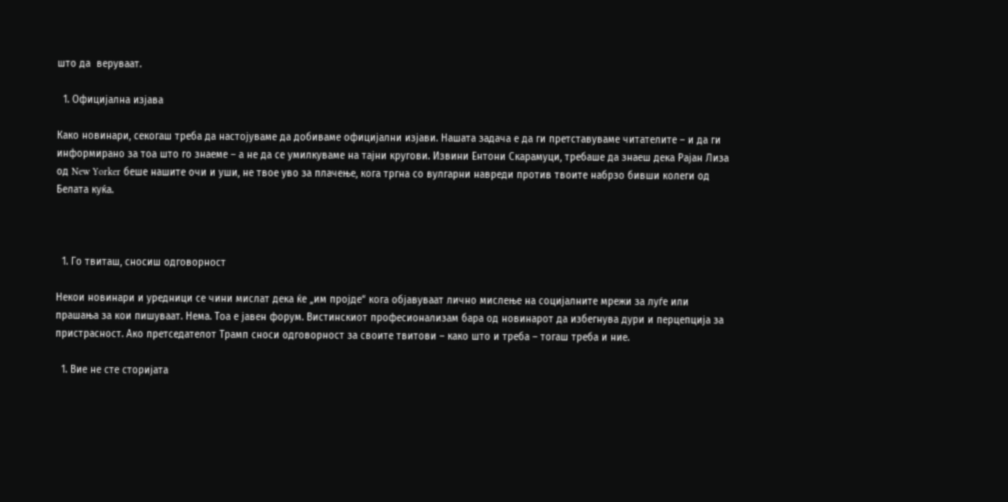што да  веруваат.

  1. Официјална изјава

Како новинари, секогаш треба да настојуваме да добиваме официјални изјави. Нашата задача е да ги претставуваме читателите – и да ги информирано за тоа што го знаеме – а не да се умилкуваме на тајни кругови. Извини Ентони Скарамуци, требаше да знаеш дека Рајан Лиза од New Yorker беше нашите очи и уши, не твое уво за плачење, кога тргна со вулгарни навреди против твоите набрзо бивши колеги од Белата куќа.



  1. Го твиташ, сносиш одговорност

Некои новинари и уредници се чини мислат дека ќе „им пројде“ кога објавуваат лично мислење на социјалните мрежи за луѓе или прашања за кои пишуваат. Нема. Тоа е јавен форум. Вистинскиот професионализам бара од новинарот да избегнува дури и перцепција за пристрасност. Ако претседателот Трамп сноси одговорност за своите твитови – како што и треба – тогаш треба и ние.

  1. Вие не сте сторијата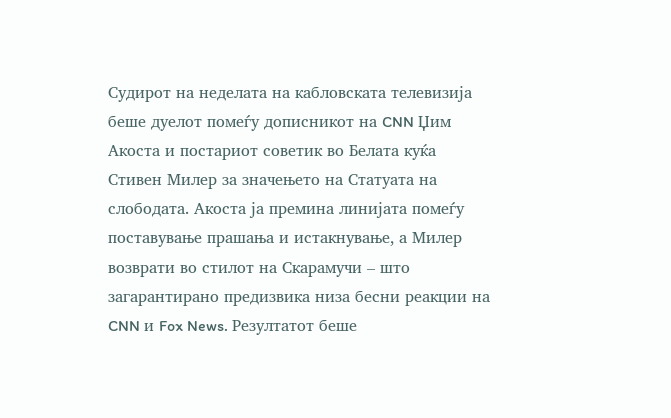Судирот на неделата на кабловската телевизија беше дуелот помеѓу дописникот на CNN Џим Акоста и постариот советик во Белата куќа Стивен Милер за значењето на Статуата на слободата. Акоста ја премина линијата помеѓу поставување прашања и истакнување, а Милер возврати во стилот на Скарамучи – што загарантирано предизвика низа бесни реакции на CNN и Fox News. Резултатот беше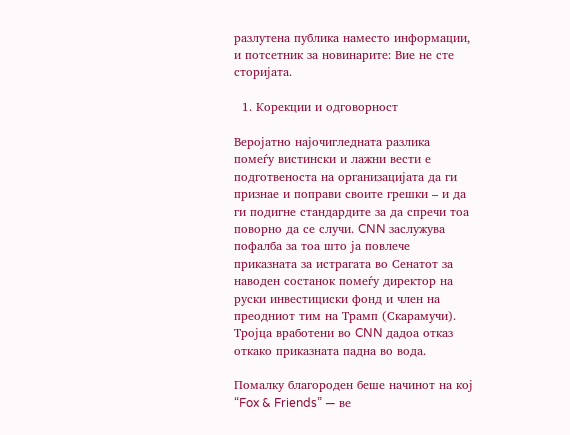разлутена публика наместо информации, и потсетник за новинарите: Вие не сте сторијата.

  1. Корекции и одговорност

Веројатно најочигледната разлика помеѓу вистински и лажни вести е подготвеноста на организацијата да ги признае и поправи своите грешки – и да ги подигне стандардите за да спречи тоа поворно да се случи. CNN заслужува пофалба за тоа што ја повлече приказната за истрагата во Сенатот за наводен состанок помеѓу директор на руски инвестициски фонд и член на преодниот тим на Трамп (Скарамучи). Тројца вработени во CNN дадоа отказ откако приказната падна во вода.

Помалку благороден беше начинот на кој “Fox & Friends” — ве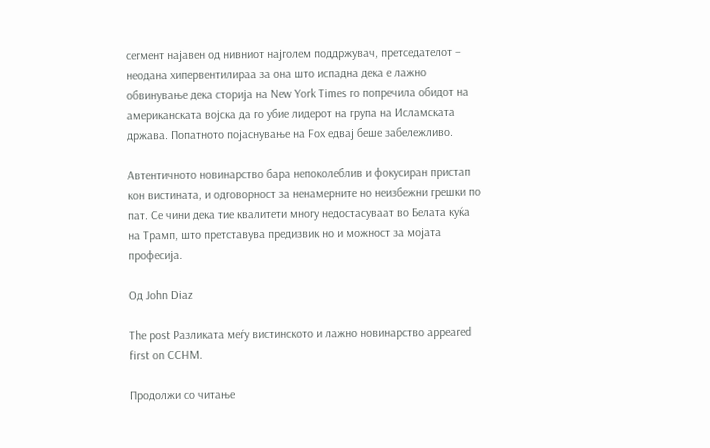сегмент најавен од нивниот најголем поддржувач, претседателот – неодана хипервентилираа за она што испадна дека е лажно обвинување дека сторија на New York Times го попречила обидот на американската војска да го убие лидерот на група на Исламската држава. Попатното појаснување на Fox едвај беше забележливо.

Автентичното новинарство бара непоколеблив и фокусиран пристап кон вистината, и одговорност за ненамерните но неизбежни грешки по пат. Се чини дека тие квалитети многу недостасуваат во Белата куќа на Трамп, што претставува предизвик но и можност за мојата професија.

Од John Diaz

The post Разликата меѓу вистинското и лажно новинарство appeared first on ССНМ.

Продолжи со читање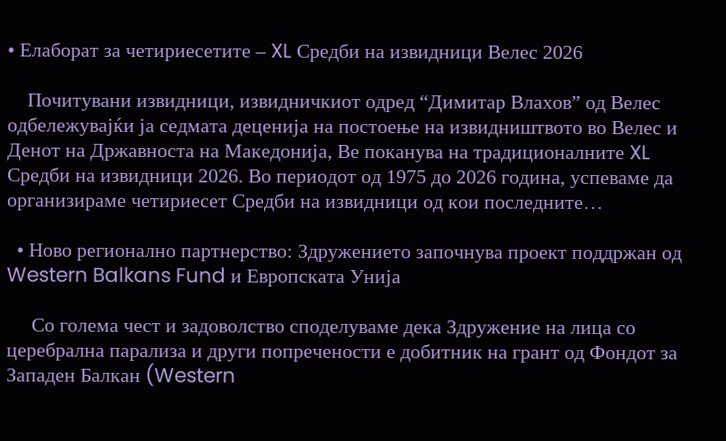• Елаборат за четириесетите – XL Средби на извидници Велес 2026

    Почитувани извидници, извидничкиот одред “Димитар Влахов” од Велес одбележувајќи ја седмата деценија на постоење на извидништвото во Велес и Денот на Државноста на Македонија, Ве поканува на традиционалните XL Средби на извидници 2026. Во периодот од 1975 до 2026 година, успевaме да организираме четириесет Средби на извидници од кои последните…

  • Ново регионално партнерство: Здружението започнува проект поддржан од Western Balkans Fund и Европската Унија

     Со голема чест и задоволство споделуваме дека Здружение на лица со церебрална парализа и други попречености е добитник на грант од Фондот за Западен Балкан (Western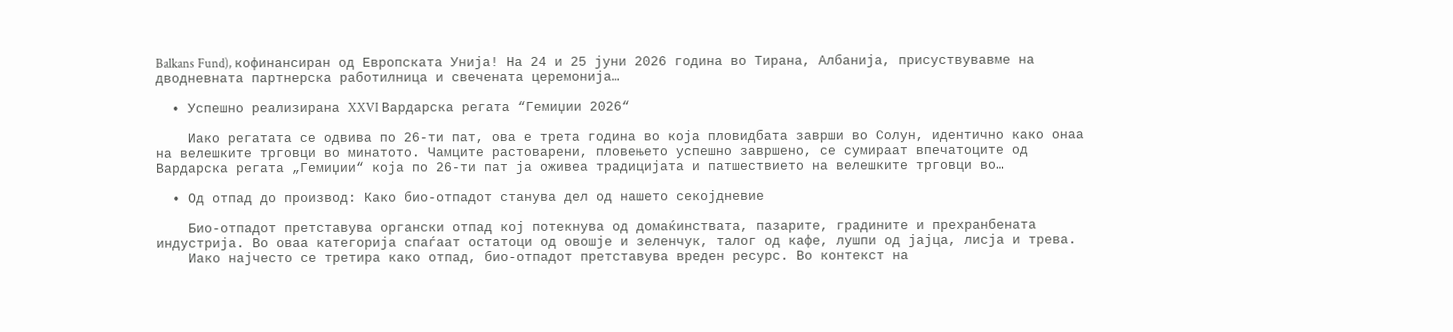Balkans Fund), кофинансиран од Европската Унија! На 24 и 25 јуни 2026 година во Тирана, Албанија, присуствувавме на дводневната партнерска работилница и свечената церемонија…

  • Успешно реализирана XXVI Вардарска регата “Гемиџии 2026“

    Иако регатата се одвива по 26-ти пат, ова е трета година во која пловидбата заврши во Солун, идентично како онаа на велешките трговци во минатото. Чамците растоварени, пловењето успешно завршено, се сумираат впечатоците од Вардарска регата „Гемиџии“ која по 26-ти пат ја оживеа традицијата и патшествието на велешките трговци во…

  • Од отпад до производ: Како био-отпадот станува дел од нашето секојдневие

    Био-отпадот претставува органски отпад кој потекнува од домаќинствата, пазарите, градините и прехранбената индустрија. Во оваа категорија спаѓаат остатоци од овошје и зеленчук, талог од кафе, лушпи од јајца, лисја и трева.
    Иако најчесто се третира како отпад, био-отпадот претставува вреден ресурс. Во контекст на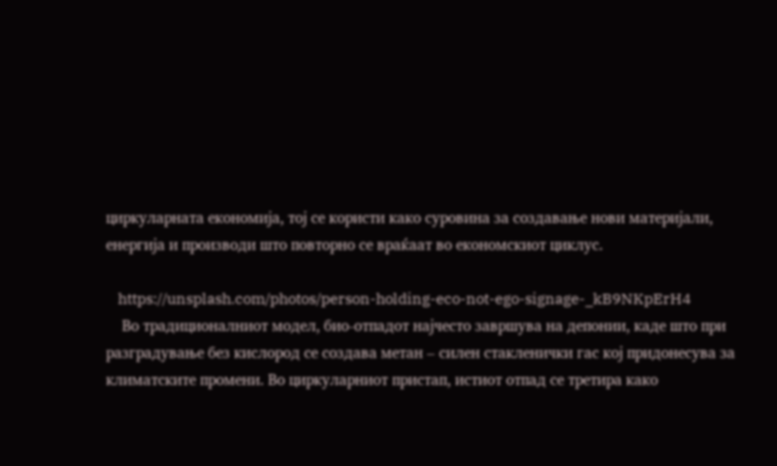циркуларната економија, тој се користи како суровина за создавање нови материјали, енергија и производи што повторно се враќаат во економскиот циклус.

    https://unsplash.com/photos/person-holding-eco-not-ego-signage-_kB9NKpErH4
    Во традиционалниот модел, био-отпадот најчесто завршува на депонии, каде што при разградување без кислород се создава метан – силен стакленички гас кој придонесува за климатските промени. Во циркуларниот пристап, истиот отпад се третира како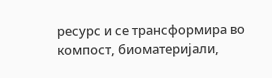ресурс и се трансформира во компост, биоматеријали,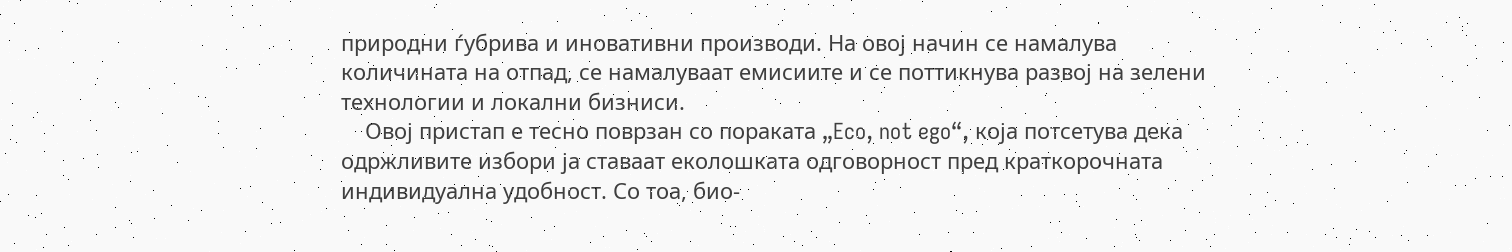природни ѓубрива и иновативни производи. На овој начин се намалува количината на отпад, се намалуваат емисиите и се поттикнува развој на зелени технологии и локални бизниси.
    Овој пристап е тесно поврзан со пораката „Eco, not ego“, која потсетува дека одржливите избори ја ставаат еколошката одговорност пред краткорочната индивидуална удобност. Со тоа, био-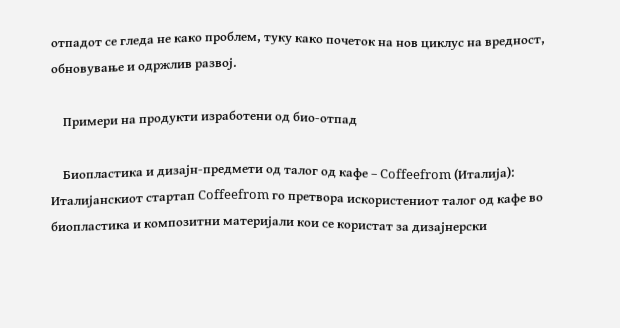отпадот се гледа не како проблем, туку како почеток на нов циклус на вредност, обновување и одржлив развој.

    Примери на продукти изработени од био-отпад

    Биопластика и дизајн-предмети од талог од кафе – Coffeefrom (Италија): Италијанскиот стартап Coffeefrom го претвора искористениот талог од кафе во биопластика и композитни материјали кои се користат за дизајнерски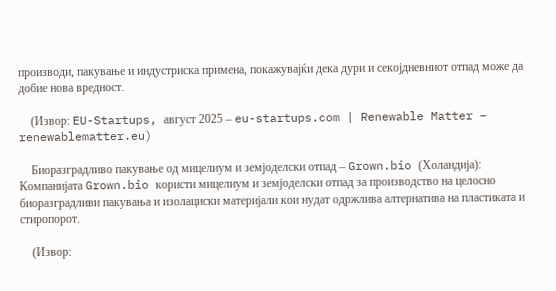производи, пакување и индустриска примена, покажувајќи дека дури и секојдневниот отпад може да добие нова вредност.

    (Извор: EU-Startups, август 2025 – eu-startups.com | Renewable Matter – renewablematter.eu)

    Биоразградливо пакување од мицелиум и земјоделски отпад – Grown.bio (Холандија): Компанијата Grown.bio користи мицелиум и земјоделски отпад за производство на целосно биоразградливи пакувања и изолациски материјали кои нудат одржлива алтернатива на пластиката и стиропорот.

    (Извор: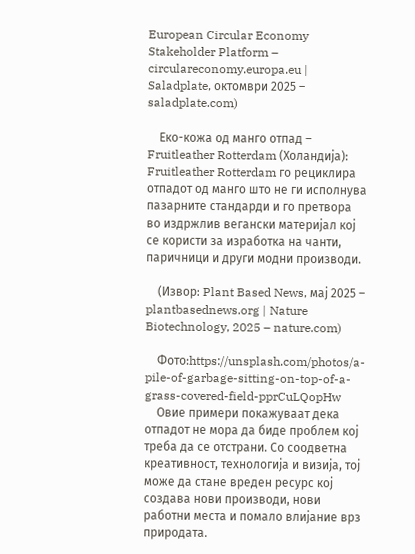European Circular Economy Stakeholder Platform – circulareconomy.europa.eu | Saladplate, октомври 2025 – saladplate.com)

    Еко-кожа од манго отпад – Fruitleather Rotterdam (Холандија): Fruitleather Rotterdam го рециклира отпадот од манго што не ги исполнува пазарните стандарди и го претвора во издржлив вегански материјал кој се користи за изработка на чанти, паричници и други модни производи.

    (Извор: Plant Based News, мај 2025 – plantbasednews.org | Nature Biotechnology, 2025 – nature.com)

    Фото:https://unsplash.com/photos/a-pile-of-garbage-sitting-on-top-of-a-grass-covered-field-pprCuLQopHw
    Овие примери покажуваат дека отпадот не мора да биде проблем кој треба да се отстрани. Со соодветна креативност, технологија и визија, тој може да стане вреден ресурс кој создава нови производи, нови работни места и помало влијание врз природата.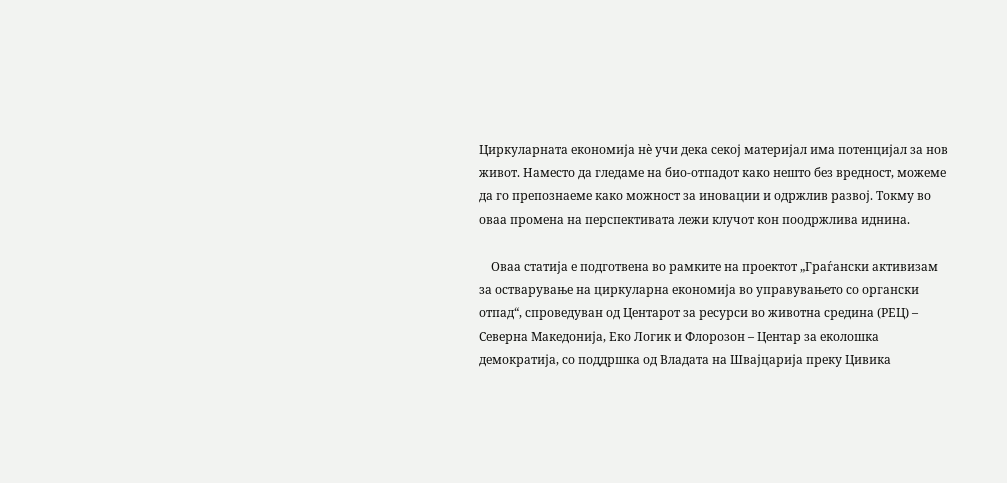Циркуларната економија нè учи дека секој материјал има потенцијал за нов живот. Наместо да гледаме на био-отпадот како нешто без вредност, можеме да го препознаеме како можност за иновации и одржлив развој. Токму во оваа промена на перспективата лежи клучот кон поодржлива иднина.

    Оваа статија е подготвена во рамките на проектот „Граѓански активизам за остварување на циркуларна економија во управувањето со органски отпад“, спроведуван од Центарот за ресурси во животна средина (РЕЦ) – Северна Македонија, Еко Логик и Флорозон – Центар за еколошка демократија, со поддршка од Владата на Швајцарија преку Цивика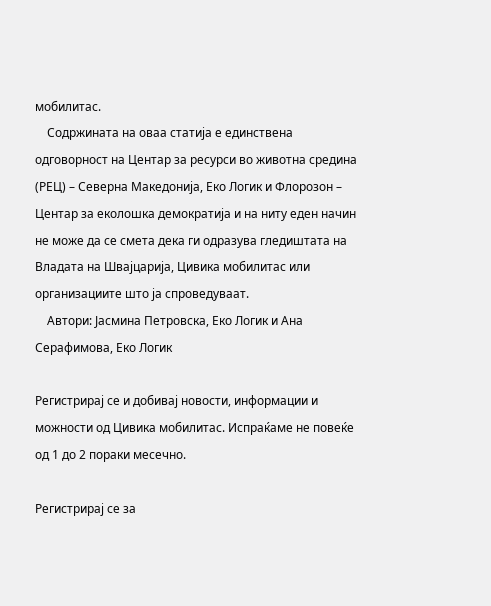мобилитас.
    Содржината на оваа статија е единствена одговорност на Центар за ресурси во животна средина (РЕЦ) – Северна Македонија, Еко Логик и Флорозон – Центар за еколошка демократија и на ниту еден начин не може да се смета дека ги одразува гледиштата на Владата на Швајцарија, Цивика мобилитас или организациите што ја спроведуваат.
    Автори: Јасмина Петровска, Еко Логик и Ана Серафимова, Еко Логик

Регистрирај се и добивај новости, информации и можности од Цивика мобилитас. Испраќаме не повеќе од 1 до 2 пораки месечно.

Регистрирај се за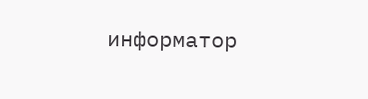информатор